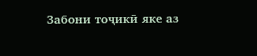Забони тоҷикӣ яке аз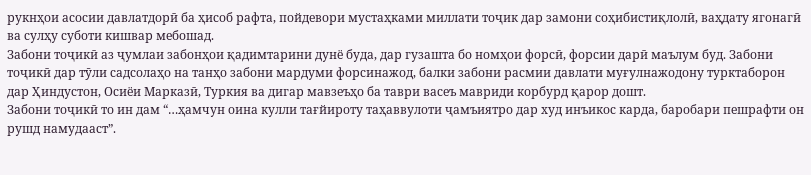рукнҳои асосии давлатдорӣ ба ҳисоб рафта, пойдевори мустаҳками миллати тоҷик дар замони соҳибистиқлолӣ, ваҳдату ягонагӣ ва сулҳу суботи кишвар мебошад.
Забони тоҷикӣ аз ҷумлаи забонҳои қадимтарини дунё буда, дар гузашта бо номҳои форсӣ, форсии дарӣ маълум буд. Забони тоҷикӣ дар тӯли садсолаҳо на танҳо забони мардуми форсинажод, балки забони расмии давлати муғулнажодону турктаборон дар Ҳиндустон, Осиёи Марказӣ, Туркия ва дигар мавзеъҳо ба таври васеъ мавриди корбурд қарор дошт.
Забони тоҷикӣ то ин дам “…ҳамчун оина кулли тағйироту таҳаввулоти ҷамъиятро дар худ инъикос карда, баробари пешрафти он рушд намудааст”.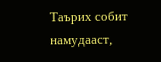Таърих собит намудааст,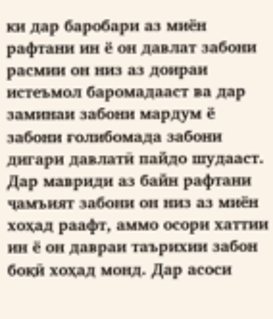ки дар баробари аз миён рафтани ин ё он давлат забони расмии он низ аз доираи истеъмол баромадааст ва дар заминаи забони мардум ё забони ғолибомада забони дигари давлатӣ пайдо шудааст. Дар мавриди аз байн рафтани ҷамъият забони он низ аз миён хоҳад раафт, аммо осори хаттии ин ё он давраи таърихии забон боқӣ хоҳад монд. Дар асоси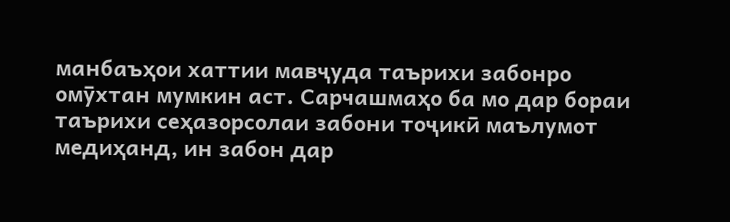манбаъҳои хаттии мавҷуда таърихи забонро омӯхтан мумкин аст. Сарчашмаҳо ба мо дар бораи таърихи сеҳазорсолаи забони тоҷикӣ маълумот медиҳанд, ин забон дар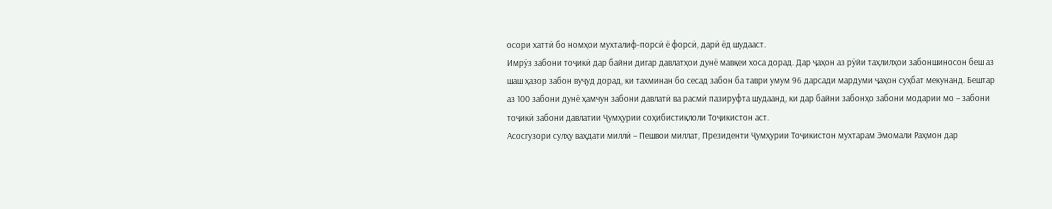осори хаттӣ бо номҳои мухталиф-порсӣ ё форсӣ, дарӣ ёд шудааст.
Имрӯз забони тоҷикӣ дар байни дигар давлатҳои дунё мавқеи хоса дорад. Дар ҷаҳон аз рӯйи таҳлилҳои забоншиносон беш аз шаш ҳазор забон вуҷуд дорад, ки тахминан бо сесад забон ба таври умум 96 дарсади мардуми ҷаҳон суҳбат мекунанд. Бештар аз 100 забони дунё ҳамчун забони давлатӣ ва расмӣ пазируфта шудаанд, ки дар байни забонҳо забони модарии мо – забони тоҷикӣ забони давлатии Ҷумҳурии соҳибистиқлоли Тоҷикистон аст.
Асосгузори сулҳу ваҳдати миллӣ – Пешвои миллат, Президенти Ҷумҳурии Тоҷикистон мухтарам Эмомали Раҳмон дар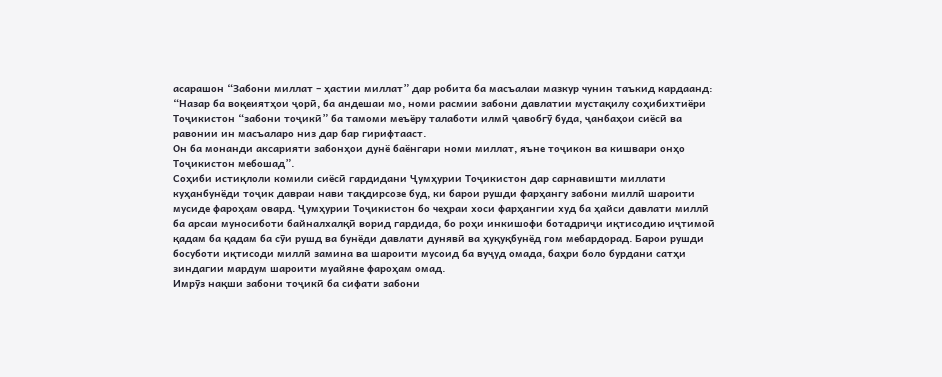асарашон “Забони миллат – ҳастии миллат” дар робита ба масъалаи мазкур чунин таъкид кардаанд: “Назар ба воқеиятҳои ҷорӣ, ба андешаи мо, номи расмии забони давлатии мустақилу соҳибихтиёри Тоҷикистон “забони тоҷикӣ” ба тамоми меъёру талаботи илмӣ ҷавобгӯ буда, ҷанбаҳои сиёсӣ ва равонии ин масъаларо низ дар бар гирифтааст.
Он ба монанди аксарияти забонҳои дунё баёнгари номи миллат, яъне тоҷикон ва кишвари онҳо Тоҷикистон мебошад”.
Соҳиби истиқлоли комили сиёсӣ гардидани Ҷумҳурии Тоҷикистон дар сарнавишти миллати куҳанбунёди тоҷик давраи нави тақдирсозе буд, ки барои рушди фарҳангу забони миллӣ шароити мусиде фароҳам овард. Ҷумҳурии Тоҷикистон бо чеҳраи хоси фарҳангии худ ба ҳайси давлати миллӣ ба арсаи муносиботи байналхалқӣ ворид гардида, бо роҳи инкишофи ботадриҷи иқтисодию иҷтимоӣ қадам ба қадам ба сӯи рушд ва бунёди давлати дунявӣ ва ҳуқуқбунёд гом мебардорад. Барои рушди босуботи иқтисоди миллӣ замина ва шароити мусоид ба вуҷуд омада, баҳри боло бурдани сатҳи зиндагии мардум шароити муайяне фароҳам омад.
Имрӯз нақши забони тоҷикӣ ба сифати забони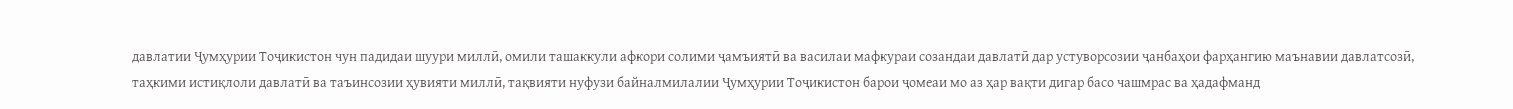давлатии Ҷумҳурии Тоҷикистон чун падидаи шуури миллӣ, омили ташаккули афкори солими ҷамъиятӣ ва василаи мафкураи созандаи давлатӣ дар устуворсозии ҷанбаҳои фарҳангию маънавии давлатсозӣ, таҳкими истиқлоли давлатӣ ва таъинсозии ҳувияти миллӣ, тақвияти нуфузи байналмилалии Ҷумҳурии Тоҷикистон барои ҷомеаи мо аз ҳар вақти дигар басо чашмрас ва ҳадафманд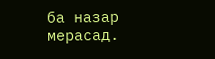ба назар мерасад.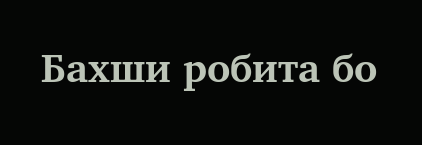Бахши робита бо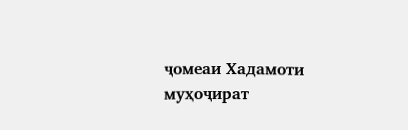ҷомеаи Хадамоти муҳоҷират